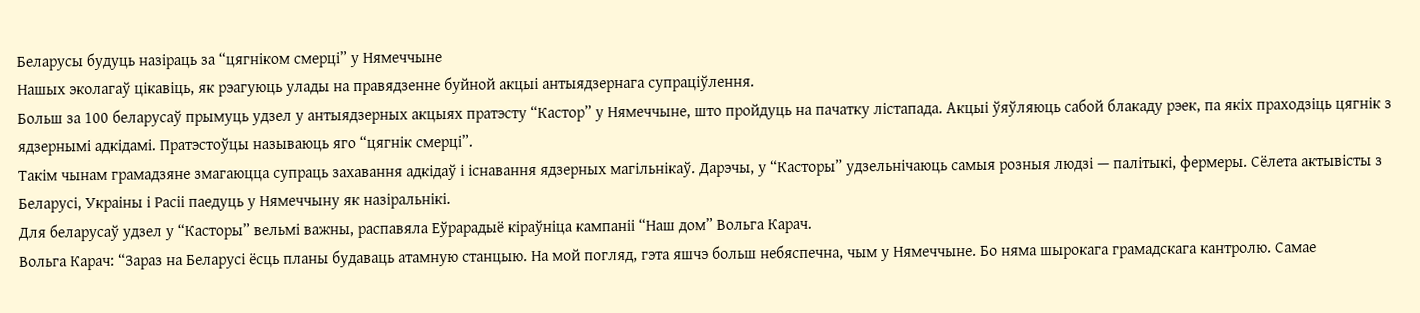Беларусы будуць назіраць за “цягніком смерці” у Нямеччыне
Нашых эколагаў цікавіць, як рэагуюць улады на правядзенне буйной акцыі антыядзернага супраціўлення.
Больш за 100 беларусаў прымуць удзел у антыядзерных акцыях пратэсту “Кастор” у Нямеччыне, што пройдуць на пачатку лістапада. Акцыі ўяўляюць сабой блакаду рэек, па якіх праходзіць цягнік з ядзернымі адкідамі. Пратэстоўцы называюць яго “цягнік смерці”.
Такім чынам грамадзяне змагаюцца супраць захавання адкідаў і існавання ядзерных магільнікаў. Дарэчы, у “Касторы” удзельнічаюць самыя розныя людзі — палітыкі, фермеры. Сёлета актывісты з Беларусі, Украіны і Расіі паедуць у Нямеччыну як назіральнікі.
Для беларусаў удзел у “Касторы” вельмі важны, распавяла Еўрарадыё кіраўніца кампаніі “Наш дом” Вольга Карач.
Вольга Карач: “Зараз на Беларусі ёсць планы будаваць атамную станцыю. На мой погляд, гэта яшчэ больш небяспечна, чым у Нямеччыне. Бо няма шырокага грамадскага кантролю. Самае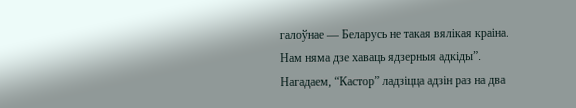галоўнае — Беларусь не такая вялікая краіна. Нам няма дзе хаваць ядзерныя адкіды”.
Нагадаем, “Кастор” ладзіцца адзін раз на два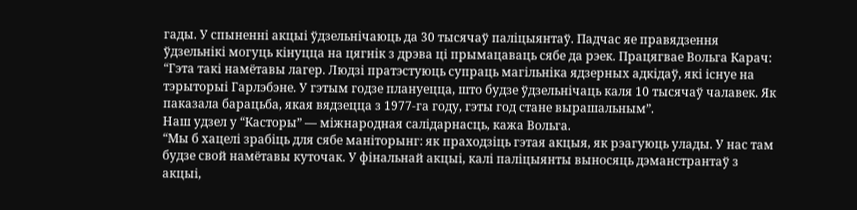гады. У спыненні акцыі ўдзельнічаюць да 30 тысячаў паліцыянтаў. Падчас яе правядзення ўдзельнікі могуць кінуцца на цягнік з дрэва ці прымацаваць сябе да рэек. Працягвае Вольга Карач:
“Гэта такі намётавы лагер. Людзі пратэстуюць супраць магільніка ядзерных адкідаў, які існуе на тэрыторыі Гарлэбэне. У гэтым годзе плануецца, што будзе ўдзельнічаць каля 10 тысячаў чалавек. Як паказала барацьба, якая вядзецца з 1977-га году, гэты год стане вырашальным”.
Наш удзел у “Касторы” — міжнародная салідарнасць, кажа Вольга.
“Мы б хацелі зрабіць для сябе маніторынг: як праходзіць гэтая акцыя, як рэагуюць улады. У нас там будзе свой намётавы куточак. У фінальнай акцыі, калі паліцыянты выносяць дэманстрантаў з акцыі,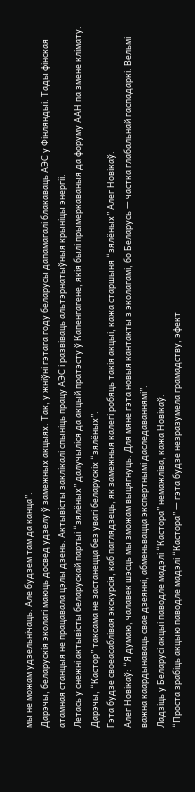мы не можам удзельнічаць. Але будзем там да канца”.
Дарэчы, беларускія эколагі маюць досвед удзелу ў замежных акцыях. Так, у жніўні гэтага году беларусы дапамагалі блакаваць АЭС у Фінляндыі. Тады фінская атамная станцыя не працавала цэлы дзень. Актывісты заклікалі спыніць працу АЭС і развіваць альтэрнатыўныя крыніцы энергіі.
Летась у снежні актывісты беларускай партыі “зялёных” далучыліся да акцый пратэсту ў Капенгагене, якія былі прымеркаваныя да форуму ААН па змене клімату. Дарэчы, “Кастор” таксама не застанецца без увагі беларускіх “зялёных”.
Гэта будзе своеасаблівая экскурсія, каб паглядзець, як замежныя калегі робяць такія акцыі, кажа старшыня “зялёных” Алег Новікаў.
Алег Новікаў: “Я думаю, чалавек шэсць мы зможам выцягнуць. Для мяне гэта новыя кантакты з эколагамі, бо Беларусь — частка глабальнай гаспадаркі. Вельмі важна каардынаваць свае дзеянні, абменьвацца экспертнымі даследаваннямі”.
Ладзіць у Беларусі акцыі паводле мадэлі “Кастора” немажліва, кажа Новікаў.
“Проста зрабіць акцыю паводле мадэлі “Кастора” — гэта будзе незразумела грамадству, эфект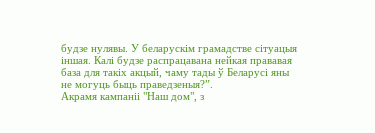будзе нулявы. У беларускім грамадстве сітуацыя іншая. Калі будзе распрацавана нейкая прававая база для такіх акцый, чаму тады ў Беларусі яны не могуць быць праведзеныя?”.
Акрамя кампаніі "Наш дом", з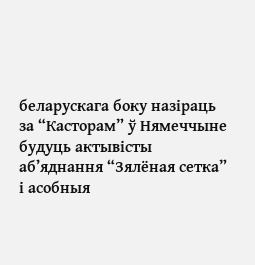беларускага боку назіраць за “Касторам” ў Нямеччыне будуць актывісты аб’яднання “Зялёная сетка” і асобныя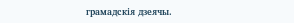грамадскія дзеячы.